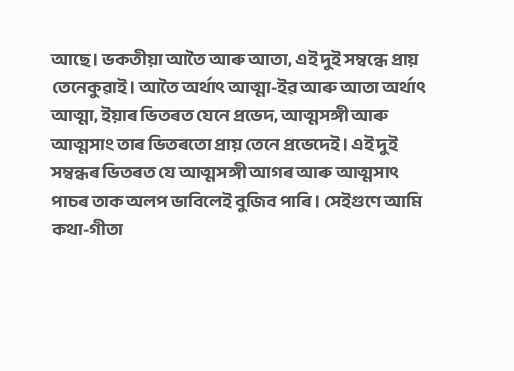আছে। ভকতীয়া আতৈ আৰু আতা, এই দুই সম্বন্ধে প্ৰায় তেনেকুৱাই। আতৈ অৰ্থাৎ আত্মা-ইৱ আৰু আতা অৰ্থাৎ আত্মা, ইয়াৰ ভিতৰত যেনে প্ৰভেদ, আত্মসঙ্গী আৰু আত্মসাং তাৰ ভিতৰতো প্ৰায় তেনে প্ৰভেদেই। এই দুই সম্বন্ধৰ ভিতৰত যে আত্মসঙ্গী আগৰ আৰু আত্মসাৎ পাচৰ তাক অলপ ভাবিলেই বুজিব পাৰি। সেইগুণে আমি কথা-গীতা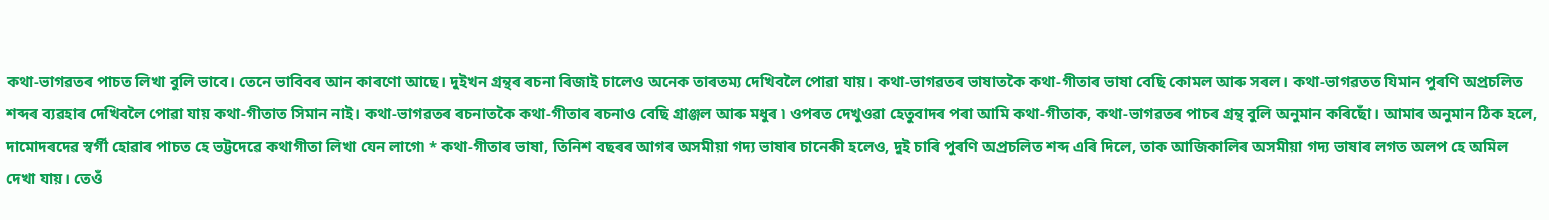কথা-ভাগৱতৰ পাচত লিখা বুলি ভাবে। তেনে ভাবিবৰ আন কাৰণো আছে। দুইখন গ্ৰন্থৰ ৰচনা ৰিজাই চালেও অনেক তাৰতম্য দেখিবলৈ পোৱা যায়। কথা-ভাগৱতৰ ভাষাতকৈ কথা-গীতাৰ ভাষা বেছি কোমল আৰু সৰল। কথা-ভাগৱতত যিমান পুৰণি অপ্ৰচলিত শব্দৰ ব্যৱহাৰ দেখিবলৈ পোৱা যায় কথা-গীতাত সিমান নাই। কথা-ভাগৱতৰ ৰচনাতকৈ কথা-গীতাৰ ৰচনাও বেছি গ্ৰাঞ্জল আৰু মধুৰ ৷ ওপৰত দেখুওৱা হেতুবাদৰ পৰা আমি কথা-গীতাক, কথা-ভাগৱতৰ পাচৰ গ্ৰন্থ বুলি অনুমান কৰিছোঁ। আমাৰ অনুমান ঠিক হলে, দামোদৰদেৱ স্বৰ্গী হোৱাৰ পাচত হে ভট্টদেৱে কথাগীতা লিখা যেন লাগে৷ * কথা-গীতাৰ ভাষা, তিনিশ বছৰৰ আগৰ অসমীয়া গদ্য ভাষাৰ চানেকী হলেও, দুই চাৰি পুৰণি অপ্ৰচলিত শব্দ এৰি দিলে, তাক আজিকালিৰ অসমীয়া গদ্য ভাষাৰ লগত অলপ হে অমিল দেখা যায়। তেওঁ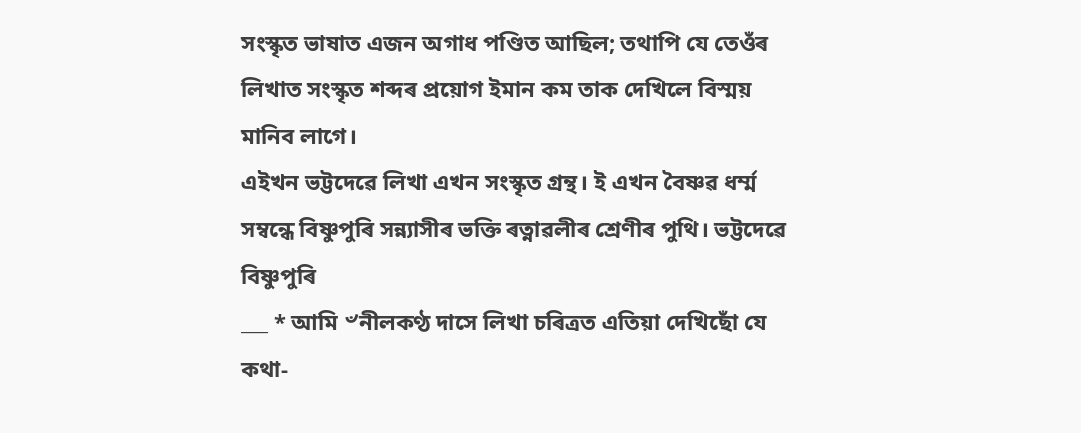সংস্কৃত ভাষাত এজন অগাধ পণ্ডিত আছিল; তথাপি যে তেওঁৰ লিখাত সংস্কৃত শব্দৰ প্ৰয়োগ ইমান কম তাক দেখিলে বিস্ময় মানিব লাগে।
এইখন ভট্টদেৱে লিখা এখন সংস্কৃত গ্ৰন্থ। ই এখন বৈষ্ণৱ ধৰ্ম্ম সম্বন্ধে বিষ্ণুপুৰি সন্ন্যাসীৰ ভক্তি ৰত্নাৱলীৰ শ্ৰেণীৰ পুথি। ভট্টদেৱে বিষ্ণুপুৰি
___ * আমি ৺নীলকণ্ঠ দাসে লিখা চৰিত্ৰত এতিয়া দেখিছোঁ যে কথা-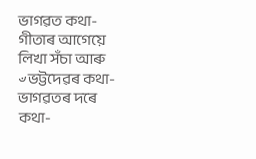ভাগৱত কথা-গীতাৰ আগেয়ে লিখা সঁচা আৰু ৺ভট্টদেৱৰ কথা-ভাগৱতৰ দৰে কথা-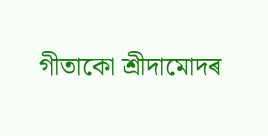গীতাকো শ্ৰীদামোদৰ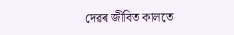দেৱৰ জীবিত কালতে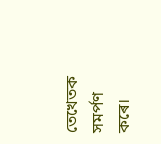তেখেতক সমৰ্পণ কৰে।